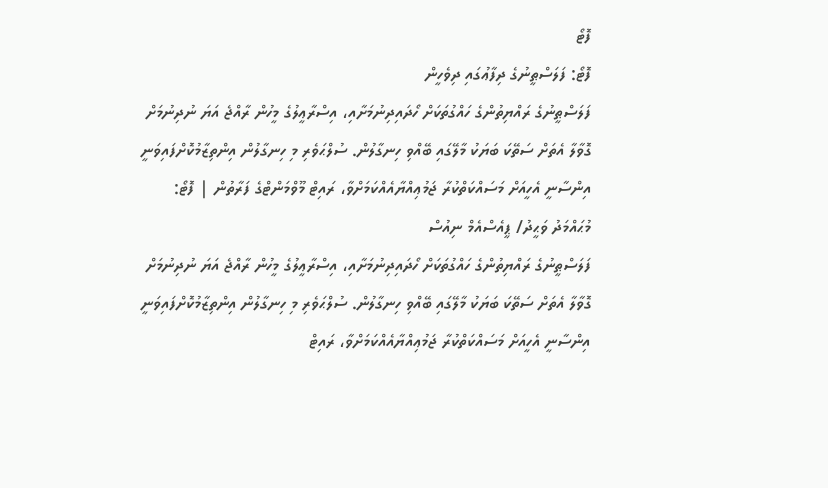ފޮޓޯ
ފޮޓޯ: ފަލަސްޠީނުގެ ދިފާޢުގައި ދިވެހީން
ފަލަސްޠީނުގެ ރައްޔިތުންގެ ހައްގުތަކަށް ހޯދައިދިނުމަށާއި، އިސްރާޢީލުގެ މީހުން ރާއްޖެ އަޔަ ނުދިނުމަށް ގޮވާލާ އެތަށް ސަތޭކަ ބަޔަކު މާލޭގައި ބޭއްވި ހިނގާލުން. ސުލްޙަވެރި މި ހިނގާލުން އިންތިޒާމުކޮށްފައިވަނީ އިންސާނީ އެހީއަށް މަސައްކަތްކުރާ ޖަމުޢިއްޔާއެއްކަމަށްވާ، ރައިޓް މޫވްމަންޓްގެ ފަރާތުން | ފޮޓޯ: މުޙައްމަދު ވަޙީދު/ ޕީއެސްއެމް ނިއުސް
ފަލަސްޠީނުގެ ރައްޔިތުންގެ ހައްގުތަކަށް ހޯދައިދިނުމަށާއި، އިސްރާޢީލުގެ މީހުން ރާއްޖެ އަޔަ ނުދިނުމަށް ގޮވާލާ އެތަށް ސަތޭކަ ބަޔަކު މާލޭގައި ބޭއްވި ހިނގާލުން. ސުލްޙަވެރި މި ހިނގާލުން އިންތިޒާމުކޮށްފައިވަނީ އިންސާނީ އެހީއަށް މަސައްކަތްކުރާ ޖަމުޢިއްޔާއެއްކަމަށްވާ، ރައިޓް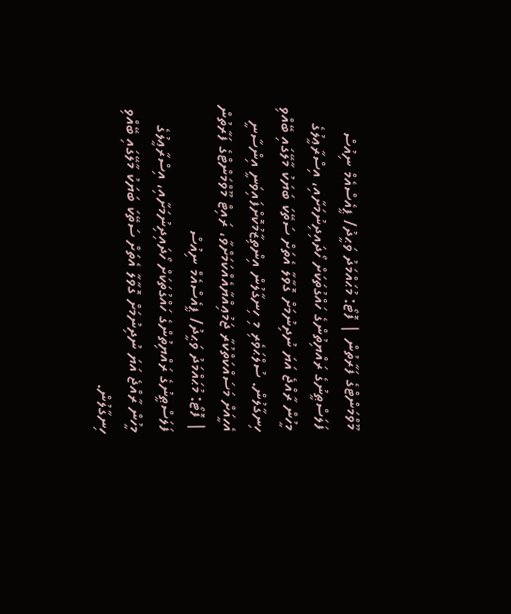މޫވްމަންޓްގެ ފަރާތުން | ފޮޓޯ: މުޙައްމަދު ވަޙީދު/ ޕީއެސްއެމް ނިއުސް
ފަލަސްޠީނުގެ ރައްޔިތުންގެ ހައްގުތަކަށް ހޯދައިދިނުމަށާއި، އިސްރާޢީލުގެ މީހުން ރާއްޖެ އަޔަ ނުދިނުމަށް ގޮވާލާ އެތަށް ސަތޭކަ ބަޔަކު މާލޭގައި ބޭއްވި ހިނގާލުން. ސުލްޙަވެރި މި ހިނގާލުން އިންތިޒާމުކޮށްފައިވަނީ އިންސާނީ އެހީއަށް މަސައްކަތްކުރާ ޖަމުޢިއްޔާއެއްކަމަށްވާ، ރައިޓް މޫވްމަންޓްގެ ފަރާތުން | ފޮޓޯ: މުޙައްމަދު ވަޙީދު/ ޕީއެސްއެމް ނިއުސް
ފަލަސްޠީނުގެ ރައްޔިތުންގެ ހައްގުތަކަށް ހޯދައިދިނުމަށާއި، އިސްރާޢީލުގެ މީހުން ރާއްޖެ އަޔަ ނުދިނުމަށް ގޮވާލާ އެތަށް ސަތޭކަ ބަޔަކު މާލޭގައި ބޭއްވި ހިނގާލުން.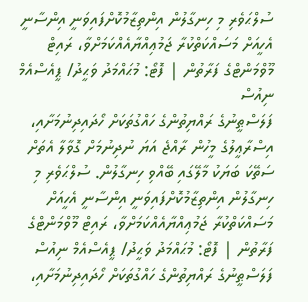ސުލްޙަވެރި މި ހިނގާލުން އިންތިޒާމުކޮށްފައިވަނީ އިންސާނީ އެހީއަށް މަސައްކަތްކުރާ ޖަމުޢިއްޔާއެއްކަމަށްވާ، ރައިޓް މޫވްމަންޓްގެ ފަރާތުން | ފޮޓޯ: މުޙައްމަދު ވަޙީދު/ ޕީއެސްއެމް ނިއުސް
ފަލަސްޠީނުގެ ރައްޔިތުންގެ ހައްގުތަކަށް ހޯދައިދިނުމަށާއި، އިސްރާޢީލުގެ މީހުން ރާއްޖެ އަޔަ ނުދިނުމަށް ގޮވާލާ އެތަށް ސަތޭކަ ބަޔަކު މާލޭގައި ބޭއްވި ހިނގާލުން. ސުލްޙަވެރި މި ހިނގާލުން އިންތިޒާމުކޮށްފައިވަނީ އިންސާނީ އެހީއަށް މަސައްކަތްކުރާ ޖަމުޢިއްޔާއެއްކަމަށްވާ، ރައިޓް މޫވްމަންޓްގެ ފަރާތުން | ފޮޓޯ: މުޙައްމަދު ވަޙީދު/ ޕީއެސްއެމް ނިއުސް
ފަލަސްޠީނުގެ ރައްޔިތުންގެ ހައްގުތަކަށް ހޯދައިދިނުމަށާއި،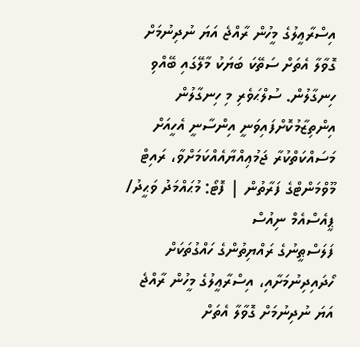އިސްރާޢީލުގެ މީހުން ރާއްޖެ އަޔަ ނުދިނުމަށް ގޮވާލާ އެތަށް ސަތޭކަ ބަޔަކު މާލޭގައި ބޭއްވި ހިނގާލުން. ސުލްޙަވެރި މި ހިނގާލުން އިންތިޒާމުކޮށްފައިވަނީ އިންސާނީ އެހީއަށް މަސައްކަތްކުރާ ޖަމުޢިއްޔާއެއްކަމަށްވާ، ރައިޓް މޫވްމަންޓްގެ ފަރާތުން | ފޮޓޯ: މުޙައްމަދު ވަޙީދު/ ޕީއެސްއެމް ނިއުސް
ފަލަސްޠީނުގެ ރައްޔިތުންގެ ހައްގުތަކަށް ހޯދައިދިނުމަށާއި، އިސްރާޢީލުގެ މީހުން ރާއްޖެ އަޔަ ނުދިނުމަށް ގޮވާލާ އެތަށް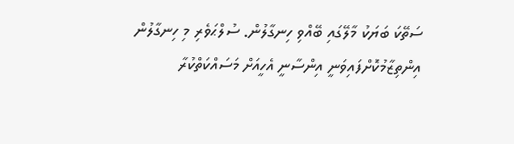ސަތޭކަ ބަޔަކު މާލޭގައި ބޭއްވި ހިނގާލުން. ސުލްޙަވެރި މި ހިނގާލުން އިންތިޒާމުކޮށްފައިވަނީ އިންސާނީ އެހީއަށް މަސައްކަތްކުރާ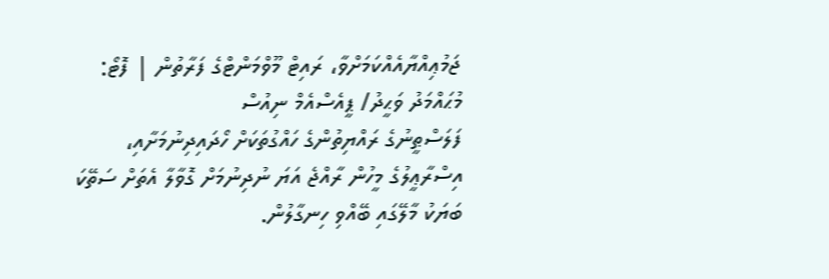ޖަމުޢިއްޔާއެއްކަމަށްވާ، ރައިޓް މޫވްމަންޓްގެ ފަރާތުން | ފޮޓޯ: މުޙައްމަދު ވަޙީދު/ ޕީއެސްއެމް ނިއުސް
ފަލަސްޠީނުގެ ރައްޔިތުންގެ ހައްގުތަކަށް ހޯދައިދިނުމަށާއި، އިސްރާޢީލުގެ މީހުން ރާއްޖެ އަޔަ ނުދިނުމަށް ގޮވާލާ އެތަށް ސަތޭކަ ބަޔަކު މާލޭގައި ބޭއްވި ހިނގާލުން.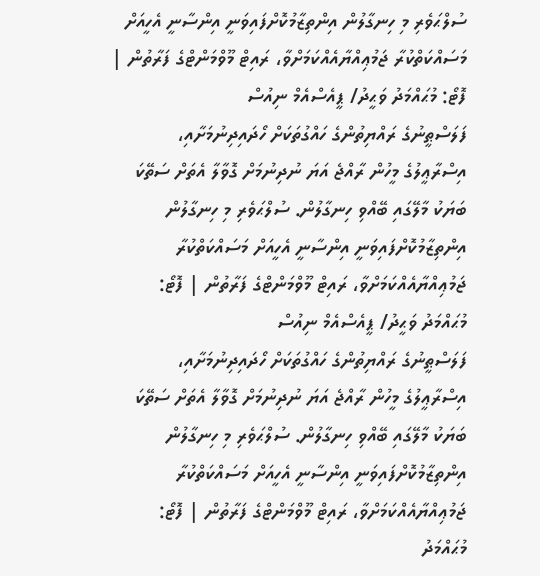ސުލްޙަވެރި މި ހިނގާލުން އިންތިޒާމުކޮށްފައިވަނީ އިންސާނީ އެހީއަށް މަސައްކަތްކުރާ ޖަމުޢިއްޔާއެއްކަމަށްވާ، ރައިޓް މޫވްމަންޓްގެ ފަރާތުން | ފޮޓޯ: މުޙައްމަދު ވަޙީދު/ ޕީއެސްއެމް ނިއުސް
ފަލަސްޠީނުގެ ރައްޔިތުންގެ ހައްގުތަކަށް ހޯދައިދިނުމަށާއި، އިސްރާޢީލުގެ މީހުން ރާއްޖެ އަޔަ ނުދިނުމަށް ގޮވާލާ އެތަށް ސަތޭކަ ބަޔަކު މާލޭގައި ބޭއްވި ހިނގާލުން. ސުލްޙަވެރި މި ހިނގާލުން އިންތިޒާމުކޮށްފައިވަނީ އިންސާނީ އެހީއަށް މަސައްކަތްކުރާ ޖަމުޢިއްޔާއެއްކަމަށްވާ، ރައިޓް މޫވްމަންޓްގެ ފަރާތުން | ފޮޓޯ: މުޙައްމަދު ވަޙީދު/ ޕީއެސްއެމް ނިއުސް
ފަލަސްޠީނުގެ ރައްޔިތުންގެ ހައްގުތަކަށް ހޯދައިދިނުމަށާއި، އިސްރާޢީލުގެ މީހުން ރާއްޖެ އަޔަ ނުދިނުމަށް ގޮވާލާ އެތަށް ސަތޭކަ ބަޔަކު މާލޭގައި ބޭއްވި ހިނގާލުން. ސުލްޙަވެރި މި ހިނގާލުން އިންތިޒާމުކޮށްފައިވަނީ އިންސާނީ އެހީއަށް މަސައްކަތްކުރާ ޖަމުޢިއްޔާއެއްކަމަށްވާ، ރައިޓް މޫވްމަންޓްގެ ފަރާތުން | ފޮޓޯ: މުޙައްމަދު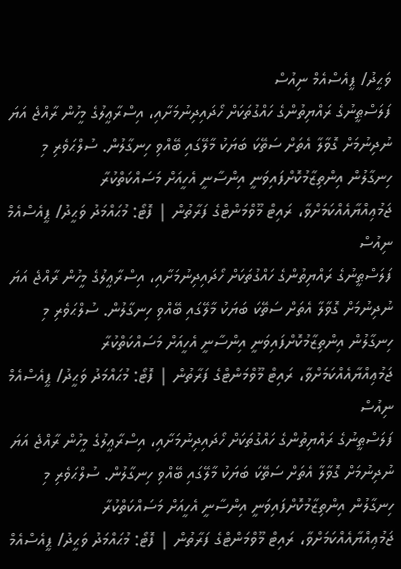ވަޙީދު/ ޕީއެސްއެމް ނިއުސް
ފަލަސްޠީނުގެ ރައްޔިތުންގެ ހައްގުތަކަށް ހޯދައިދިނުމަށާއި، އިސްރާޢީލުގެ މީހުން ރާއްޖެ އަޔަ ނުދިނުމަށް ގޮވާލާ އެތަށް ސަތޭކަ ބަޔަކު މާލޭގައި ބޭއްވި ހިނގާލުން. ސުލްޙަވެރި މި ހިނގާލުން އިންތިޒާމުކޮށްފައިވަނީ އިންސާނީ އެހީއަށް މަސައްކަތްކުރާ ޖަމުޢިއްޔާއެއްކަމަށްވާ، ރައިޓް މޫވްމަންޓްގެ ފަރާތުން | ފޮޓޯ: މުޙައްމަދު ވަޙީދު/ ޕީއެސްއެމް ނިއުސް
ފަލަސްޠީނުގެ ރައްޔިތުންގެ ހައްގުތަކަށް ހޯދައިދިނުމަށާއި، އިސްރާޢީލުގެ މީހުން ރާއްޖެ އަޔަ ނުދިނުމަށް ގޮވާލާ އެތަށް ސަތޭކަ ބަޔަކު މާލޭގައި ބޭއްވި ހިނގާލުން. ސުލްޙަވެރި މި ހިނގާލުން އިންތިޒާމުކޮށްފައިވަނީ އިންސާނީ އެހީއަށް މަސައްކަތްކުރާ ޖަމުޢިއްޔާއެއްކަމަށްވާ، ރައިޓް މޫވްމަންޓްގެ ފަރާތުން | ފޮޓޯ: މުޙައްމަދު ވަޙީދު/ ޕީއެސްއެމް ނިއުސް
ފަލަސްޠީނުގެ ރައްޔިތުންގެ ހައްގުތަކަށް ހޯދައިދިނުމަށާއި، އިސްރާޢީލުގެ މީހުން ރާއްޖެ އަޔަ ނުދިނުމަށް ގޮވާލާ އެތަށް ސަތޭކަ ބަޔަކު މާލޭގައި ބޭއްވި ހިނގާލުން. ސުލްޙަވެރި މި ހިނގާލުން އިންތިޒާމުކޮށްފައިވަނީ އިންސާނީ އެހީއަށް މަސައްކަތްކުރާ ޖަމުޢިއްޔާއެއްކަމަށްވާ، ރައިޓް މޫވްމަންޓްގެ ފަރާތުން | ފޮޓޯ: މުޙައްމަދު ވަޙީދު/ ޕީއެސްއެމް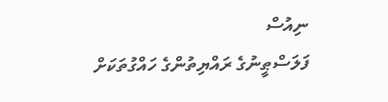ނިއުސް
ފަލަސްޠީނުގެ ރައްޔިތުންގެ ހައްގުތަކަށް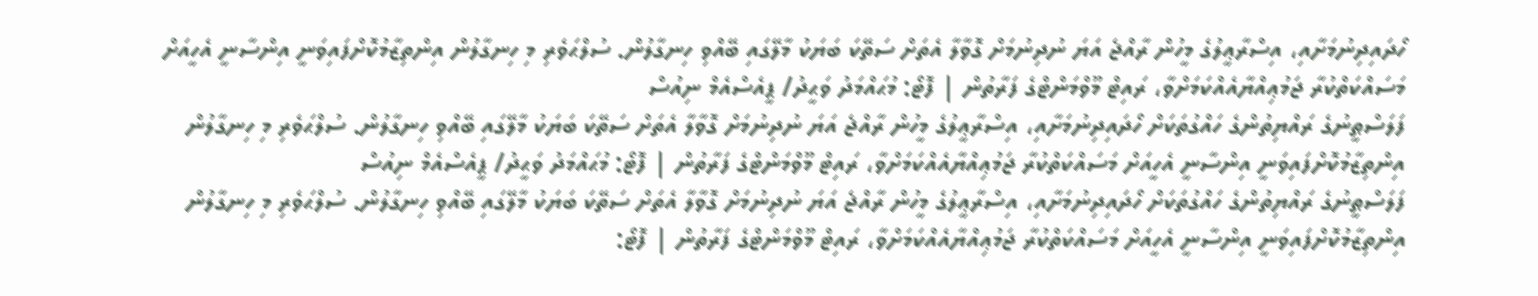ހޯދައިދިނުމަށާއި، އިސްރާޢީލުގެ މީހުން ރާއްޖެ އަޔަ ނުދިނުމަށް ގޮވާލާ އެތަށް ސަތޭކަ ބަޔަކު މާލޭގައި ބޭއްވި ހިނގާލުން. ސުލްޙަވެރި މި ހިނގާލުން އިންތިޒާމުކޮށްފައިވަނީ އިންސާނީ އެހީއަށް މަސައްކަތްކުރާ ޖަމުޢިއްޔާއެއްކަމަށްވާ، ރައިޓް މޫވްމަންޓްގެ ފަރާތުން | ފޮޓޯ: މުޙައްމަދު ވަޙީދު/ ޕީއެސްއެމް ނިއުސް
ފަލަސްޠީނުގެ ރައްޔިތުންގެ ހައްގުތަކަށް ހޯދައިދިނުމަށާއި، އިސްރާޢީލުގެ މީހުން ރާއްޖެ އަޔަ ނުދިނުމަށް ގޮވާލާ އެތަށް ސަތޭކަ ބަޔަކު މާލޭގައި ބޭއްވި ހިނގާލުން. ސުލްޙަވެރި މި ހިނގާލުން އިންތިޒާމުކޮށްފައިވަނީ އިންސާނީ އެހީއަށް މަސައްކަތްކުރާ ޖަމުޢިއްޔާއެއްކަމަށްވާ، ރައިޓް މޫވްމަންޓްގެ ފަރާތުން | ފޮޓޯ: މުޙައްމަދު ވަޙީދު/ ޕީއެސްއެމް ނިއުސް
ފަލަސްޠީނުގެ ރައްޔިތުންގެ ހައްގުތަކަށް ހޯދައިދިނުމަށާއި، އިސްރާޢީލުގެ މީހުން ރާއްޖެ އަޔަ ނުދިނުމަށް ގޮވާލާ އެތަށް ސަތޭކަ ބަޔަކު މާލޭގައި ބޭއްވި ހިނގާލުން. ސުލްޙަވެރި މި ހިނގާލުން އިންތިޒާމުކޮށްފައިވަނީ އިންސާނީ އެހީއަށް މަސައްކަތްކުރާ ޖަމުޢިއްޔާއެއްކަމަށްވާ، ރައިޓް މޫވްމަންޓްގެ ފަރާތުން | ފޮޓޯ: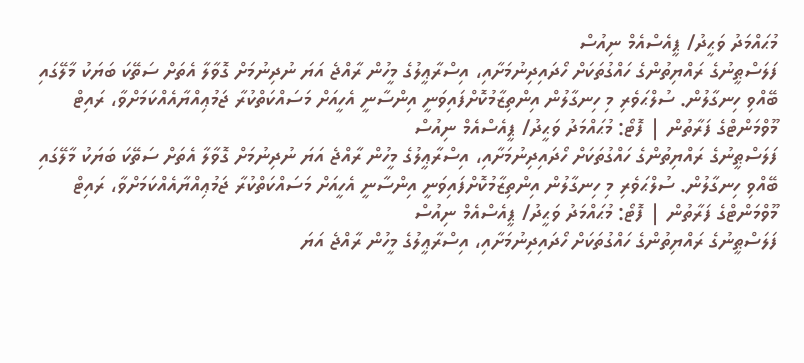މުޙައްމަދު ވަޙީދު/ ޕީއެސްއެމް ނިއުސް
ފަލަސްޠީނުގެ ރައްޔިތުންގެ ހައްގުތަކަށް ހޯދައިދިނުމަށާއި، އިސްރާޢީލުގެ މީހުން ރާއްޖެ އަޔަ ނުދިނުމަށް ގޮވާލާ އެތަށް ސަތޭކަ ބަޔަކު މާލޭގައި ބޭއްވި ހިނގާލުން. ސުލްޙަވެރި މި ހިނގާލުން އިންތިޒާމުކޮށްފައިވަނީ އިންސާނީ އެހީއަށް މަސައްކަތްކުރާ ޖަމުޢިއްޔާއެއްކަމަށްވާ، ރައިޓް މޫވްމަންޓްގެ ފަރާތުން | ފޮޓޯ: މުޙައްމަދު ވަޙީދު/ ޕީއެސްއެމް ނިއުސް
ފަލަސްޠީނުގެ ރައްޔިތުންގެ ހައްގުތަކަށް ހޯދައިދިނުމަށާއި، އިސްރާޢީލުގެ މީހުން ރާއްޖެ އަޔަ ނުދިނުމަށް ގޮވާލާ އެތަށް ސަތޭކަ ބަޔަކު މާލޭގައި ބޭއްވި ހިނގާލުން. ސުލްޙަވެރި މި ހިނގާލުން އިންތިޒާމުކޮށްފައިވަނީ އިންސާނީ އެހީއަށް މަސައްކަތްކުރާ ޖަމުޢިއްޔާއެއްކަމަށްވާ، ރައިޓް މޫވްމަންޓްގެ ފަރާތުން | ފޮޓޯ: މުޙައްމަދު ވަޙީދު/ ޕީއެސްއެމް ނިއުސް
ފަލަސްޠީނުގެ ރައްޔިތުންގެ ހައްގުތަކަށް ހޯދައިދިނުމަށާއި، އިސްރާޢީލުގެ މީހުން ރާއްޖެ އަޔަ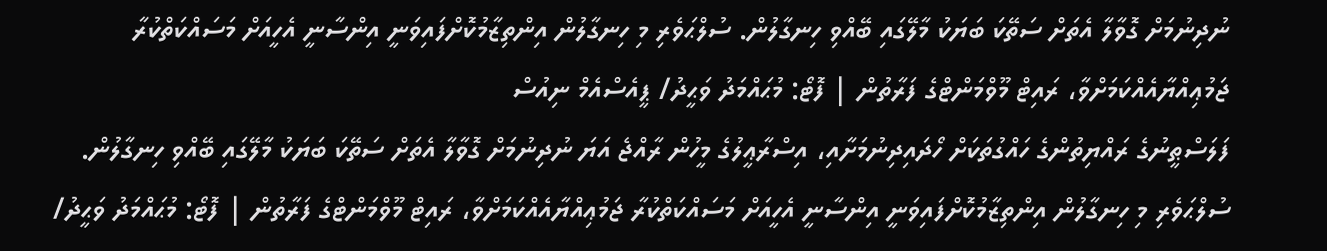ނުދިނުމަށް ގޮވާލާ އެތަށް ސަތޭކަ ބަޔަކު މާލޭގައި ބޭއްވި ހިނގާލުން. ސުލްޙަވެރި މި ހިނގާލުން އިންތިޒާމުކޮށްފައިވަނީ އިންސާނީ އެހީއަށް މަސައްކަތްކުރާ ޖަމުޢިއްޔާއެއްކަމަށްވާ، ރައިޓް މޫވްމަންޓްގެ ފަރާތުން | ފޮޓޯ: މުޙައްމަދު ވަޙީދު/ ޕީއެސްއެމް ނިއުސް
ފަލަސްޠީނުގެ ރައްޔިތުންގެ ހައްގުތަކަށް ހޯދައިދިނުމަށާއި، އިސްރާޢީލުގެ މީހުން ރާއްޖެ އަޔަ ނުދިނުމަށް ގޮވާލާ އެތަށް ސަތޭކަ ބަޔަކު މާލޭގައި ބޭއްވި ހިނގާލުން. ސުލްޙަވެރި މި ހިނގާލުން އިންތިޒާމުކޮށްފައިވަނީ އިންސާނީ އެހީއަށް މަސައްކަތްކުރާ ޖަމުޢިއްޔާއެއްކަމަށްވާ، ރައިޓް މޫވްމަންޓްގެ ފަރާތުން | ފޮޓޯ: މުޙައްމަދު ވަޙީދު/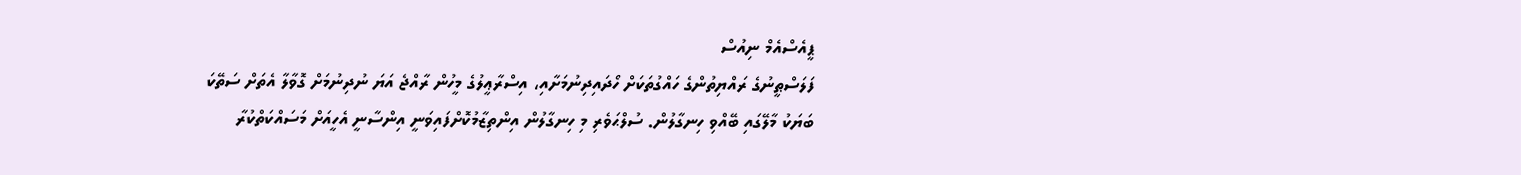ޕީއެސްއެމް ނިއުސް
ފަލަސްޠީނުގެ ރައްޔިތުންގެ ހައްގުތަކަށް ހޯދައިދިނުމަށާއި، އިސްރާޢީލުގެ މީހުން ރާއްޖެ އަޔަ ނުދިނުމަށް ގޮވާލާ އެތަށް ސަތޭކަ ބަޔަކު މާލޭގައި ބޭއްވި ހިނގާލުން. ސުލްޙަވެރި މި ހިނގާލުން އިންތިޒާމުކޮށްފައިވަނީ އިންސާނީ އެހީއަށް މަސައްކަތްކުރާ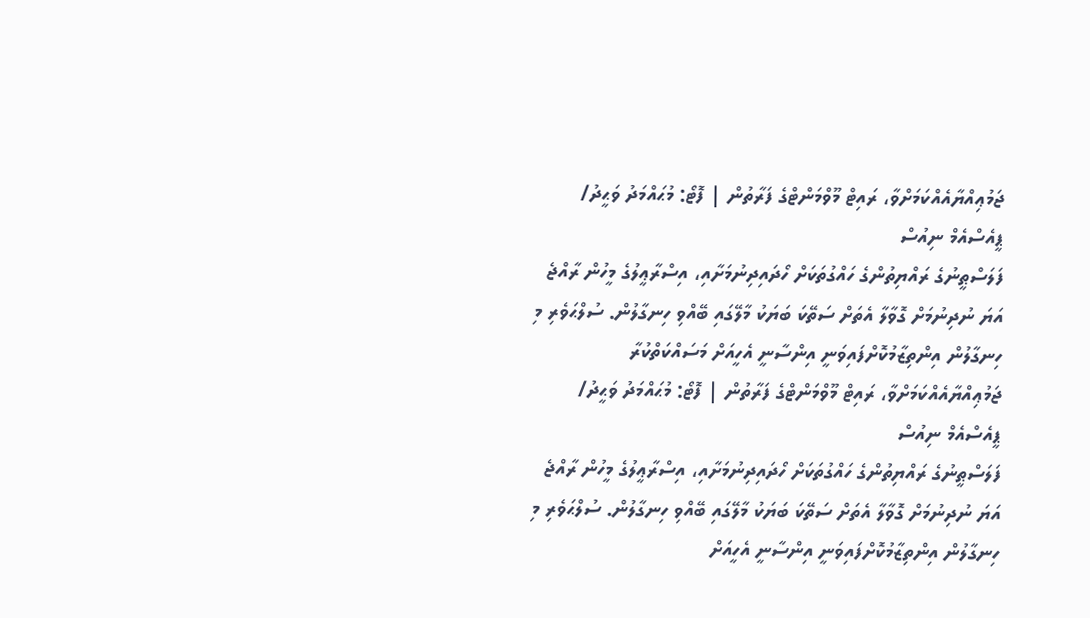ޖަމުޢިއްޔާއެއްކަމަށްވާ، ރައިޓް މޫވްމަންޓްގެ ފަރާތުން | ފޮޓޯ: މުޙައްމަދު ވަޙީދު/ ޕީއެސްއެމް ނިއުސް
ފަލަސްޠީނުގެ ރައްޔިތުންގެ ހައްގުތަކަށް ހޯދައިދިނުމަށާއި، އިސްރާޢީލުގެ މީހުން ރާއްޖެ އަޔަ ނުދިނުމަށް ގޮވާލާ އެތަށް ސަތޭކަ ބަޔަކު މާލޭގައި ބޭއްވި ހިނގާލުން. ސުލްޙަވެރި މި ހިނގާލުން އިންތިޒާމުކޮށްފައިވަނީ އިންސާނީ އެހީއަށް މަސައްކަތްކުރާ ޖަމުޢިއްޔާއެއްކަމަށްވާ، ރައިޓް މޫވްމަންޓްގެ ފަރާތުން | ފޮޓޯ: މުޙައްމަދު ވަޙީދު/ ޕީއެސްއެމް ނިއުސް
ފަލަސްޠީނުގެ ރައްޔިތުންގެ ހައްގުތަކަށް ހޯދައިދިނުމަށާއި، އިސްރާޢީލުގެ މީހުން ރާއްޖެ އަޔަ ނުދިނުމަށް ގޮވާލާ އެތަށް ސަތޭކަ ބަޔަކު މާލޭގައި ބޭއްވި ހިނގާލުން. ސުލްޙަވެރި މި ހިނގާލުން އިންތިޒާމުކޮށްފައިވަނީ އިންސާނީ އެހީއަށް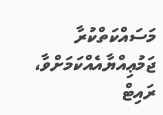މަސައްކަތްކުރާ ޖަމުޢިއްޔާއެއްކަމަށްވާ، ރައިޓް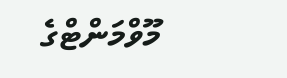މޫވްމަންޓްގެ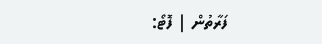ފަރާތުން | ފޮޓޯ: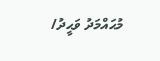މުޙައްމަދު ވަޙީދު/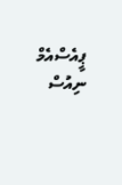ޕީއެސްއެމް ނިއުސް